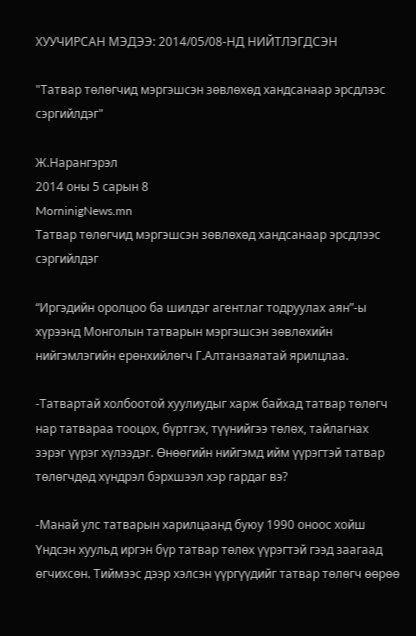ХУУЧИРСАН МЭДЭЭ: 2014/05/08-НД НИЙТЛЭГДСЭН

"Татвар төлөгчид мэргэшсэн зөвлөхөд хандсанаар эрсдлээс сэргийлдэг"

Ж.Нарангэрэл
2014 оны 5 сарын 8
MorninigNews.mn
Татвар төлөгчид мэргэшсэн зөвлөхөд хандсанаар эрсдлээс сэргийлдэг

“Иргэдийн оролцоо ба шилдэг агентлаг тодруулах аян”-ы хүрээнд Монголын татварын мэргэшсэн зөвлөхийн нийгэмлэгийн ерөнхийлөгч Г.Алтанзаяатай ярилцлаа.

-Татвартай холбоотой хуулиудыг харж байхад татвар төлөгч нар татвараа тооцох, бүртгэх, түүнийгээ төлөх, тайлагнах зэрэг үүрэг хүлээдэг. Өнөөгийн нийгэмд ийм үүрэгтэй татвар төлөгчдөд хүндрэл бэрхшээл хэр гардаг вэ?

-Манай улс татварын харилцаанд буюу 1990 оноос хойш Үндсэн хуульд иргэн бүр татвар төлөх үүрэгтэй гээд заагаад өгчихсөн. Тиймээс дээр хэлсэн үүргүүдийг татвар төлөгч өөрөө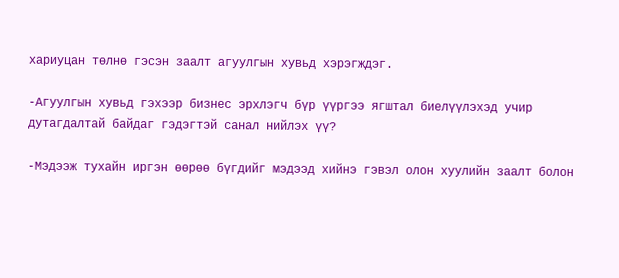хариуцан төлнө гэсэн заалт агуулгын хувьд хэрэгждэг.

-Агуулгын хувьд гэхээр бизнес эрхлэгч бүр үүргээ ягштал биелүүлэхэд учир дутагдалтай байдаг гэдэгтэй санал нийлэх үү?

-Мэдээж тухайн иргэн өөрөө бүгдийг мэдээд хийнэ гэвэл олон хуулийн заалт болон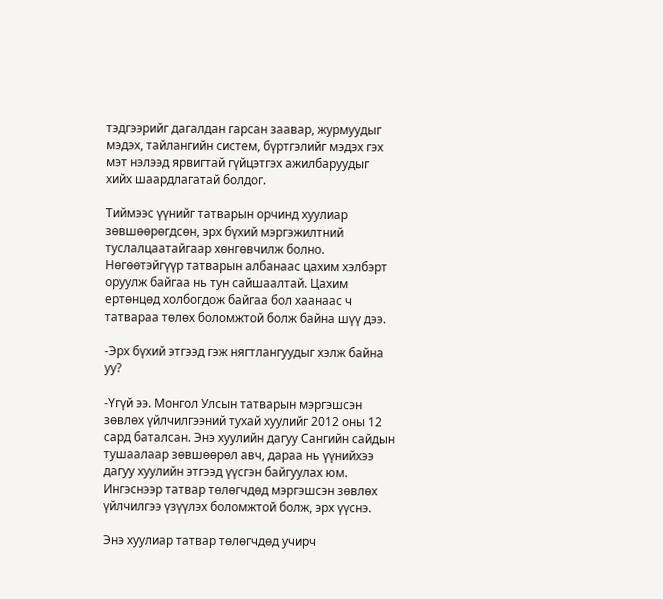тэдгээрийг дагалдан гарсан заавар, журмуудыг мэдэх, тайлангийн систем, бүртгэлийг мэдэх гэх мэт нэлээд ярвигтай гүйцэтгэх ажилбаруудыг хийх шаардлагатай болдог.

Тиймээс үүнийг татварын орчинд хуулиар зөвшөөрөгдсөн, эрх бүхий мэргэжилтний туслалцаатайгаар хөнгөвчилж болно. Нөгөөтэйгүүр татварын албанаас цахим хэлбэрт оруулж байгаа нь тун сайшаалтай. Цахим ертөнцөд холбогдож байгаа бол хаанаас ч татвараа төлөх боломжтой болж байна шүү дээ.

-Эрх бүхий этгээд гэж нягтлангуудыг хэлж байна уу?

-Үгүй ээ. Монгол Улсын татварын мэргэшсэн зөвлөх үйлчилгээний тухай хуулийг 2012 оны 12 сард баталсан. Энэ хуулийн дагуу Сангийн сайдын тушаалаар зөвшөөрөл авч, дараа нь үүнийхээ дагуу хуулийн этгээд үүсгэн байгуулах юм. Ингэснээр татвар төлөгчдөд мэргэшсэн зөвлөх үйлчилгээ үзүүлэх боломжтой болж, эрх үүснэ.

Энэ хуулиар татвар төлөгчдөд учирч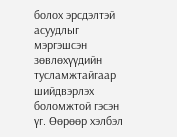болох эрсдэлтэй асуудлыг мэргэшсэн зөвлөхүүдийн тусламжтайгаар шийдвэрлэх боломжтой гэсэн үг. Өөрөөр хэлбэл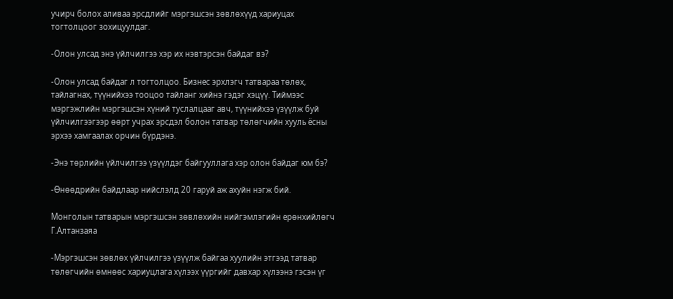учирч болох аливаа эрсдлийг мэргэшсэн зөвлөхүүд хариуцах тогтолцоог зохицуулдаг.

-Олон улсад энэ үйлчилгээ хэр их нэвтэрсэн байдаг вэ?

-Олон улсад байдаг л тогтолцоо. Бизнес эрхлэгч татвараа төлөх, тайлагнах, түүнийхээ тооцоо тайланг хийнэ гэдэг хэцүү. Тиймээс мэргэжлийн мэргэшсэн хүний туслалцааг авч, түүнийхээ үзүүлж буй үйлчилгээгээр өөрт учрах эрсдэл болон татвар төлөгчийн хууль ёсны эрхээ хамгаалах орчин бүрдэнэ.

-Энэ төрлийн үйлчилгээ үзүүлдэг байгууллага хэр олон байдаг юм бэ?

-Өнөөдрийн байдлаар нийслэлд 20 гаруй аж ахуйн нэгж бий.

Монголын татварын мэргэшсэн зөвлөхийн нийгэмлэгийн ерөнхийлөгч Г.Алтанзаяа

-Мэргэшсэн зөвлөх үйлчилгээ үзүүлж байгаа хуулийн этгээд татвар төлөгчийн өмнөөс хариуцлага хүлээх үүргийг давхар хүлээнэ гэсэн үг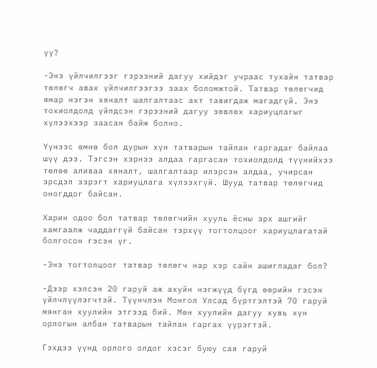үү?

-Энэ үйлчилгээг гэрээний дагуу хийдэг учраас тухайн татвар төлөгч авах үйлчилгээгээ заах боломжтой. Татвар төлөгчид ямар нэгэн хяналт шалгалтаас акт тавигдаж магадгүй. Энэ тохиолдолд үйлдсэн гэрээний дагуу зөвлөх хариуцлагыг хүлээхээр заасан байж болно.

Үүнээс өмнө бол дурын хүн татварын тайлан гаргадаг байлаа шүү дээ. Тэгсэн хэрнээ алдаа гаргасан тохиолдолд түүнийхээ төлөө аливаа хяналт, шалгалтаар илэрсэн алдаа, учирсан эрсдэл зэрэгт хариуцлага хүлээхгүй. Шууд татвар төлөгчид оногддог байсан.

Харин одоо бол татвар төлөгчийн хууль ёсны эрх ашгийг хамгаалж чаддаггүй байсан тэрхүү тогтолцоог хариуцлагатай болгосон гэсэн үг.

-Энэ тогтолцоог татвар төлөгч нар хэр сайн ашигладаг бол?

-Дээр хэлсэн 20 гаруй аж ахуйн нэгжүүд бүгд өөрийн гэсэн үйлчлүүлэгчтэй. Түүнчлэн Монгол Улсад бүртгэлтэй 70 гаруй мянган хуулийн этгээд бий. Мөн хуулийн дагуу хувь хүн орлогын албан татварын тайлан гаргах үүрэгтэй.

Гэхдээ үүнд орлого олдог хэсэг буюу сая гаруй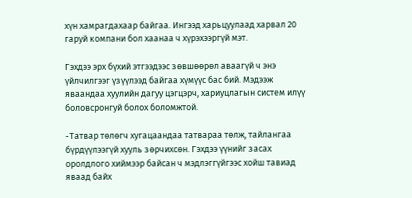хүн хамрагдахаар байгаа. Ингээд харьцуулаад харвал 20 гаруй компани бол хаанаа ч хүрэхээргүй мэт.

Гэхдээ эрх бүхий этгээдээс зөвшөөрөл аваагүй ч энэ үйлчилгээг үзүүлээд байгаа хүмүүс бас бий. Мэдээж яваандаа хуулийн дагуу цэгцэрч, хариуцлагын систем илүү боловсронгуй болох боломжтой.

-Татвар төлөгч хугацаандаа татвараа төлж, тайлангаа бүрдүүлээгүй хууль зөрчихсөн. Гэхдээ үүнийг засах оролдлого хиймээр байсан ч мэдлэггүйгээс хойш тавиад яваад байх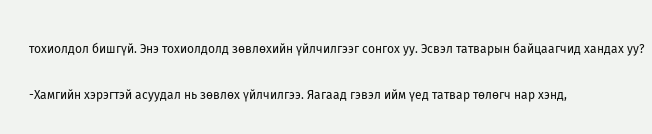тохиолдол бишгүй. Энэ тохиолдолд зөвлөхийн үйлчилгээг сонгох уу. Эсвэл татварын байцаагчид хандах уу?

-Хамгийн хэрэгтэй асуудал нь зөвлөх үйлчилгээ. Яагаад гэвэл ийм үед татвар төлөгч нар хэнд,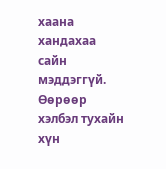хаана хандахаа сайн мэддэггүй.
Өөрөөр хэлбэл тухайн хүн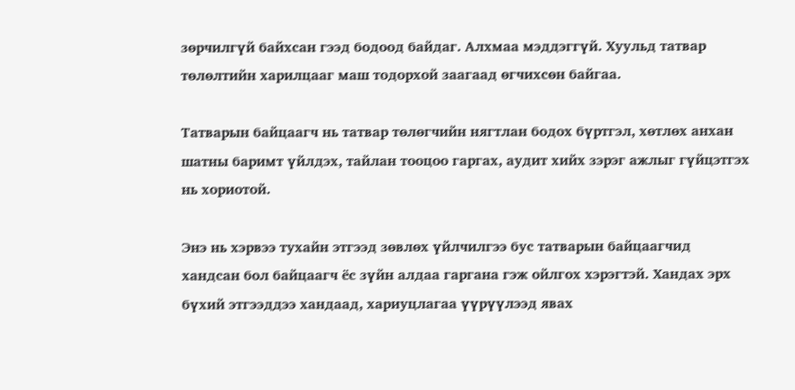зөрчилгүй байхсан гээд бодоод байдаг. Алхмаа мэддэггүй. Хуульд татвар төлөлтийн харилцааг маш тодорхой заагаад өгчихсөн байгаа.

Татварын байцаагч нь татвар төлөгчийн нягтлан бодох бүртгэл, хөтлөх анхан шатны баримт үйлдэх, тайлан тооцоо гаргах, аудит хийх зэрэг ажлыг гүйцэтгэх нь хориотой.

Энэ нь хэрвээ тухайн этгээд зөвлөх үйлчилгээ бус татварын байцаагчид хандсан бол байцаагч ёс зүйн алдаа гаргана гэж ойлгох хэрэгтэй. Хандах эрх бүхий этгээддээ хандаад, хариуцлагаа үүрүүлээд явах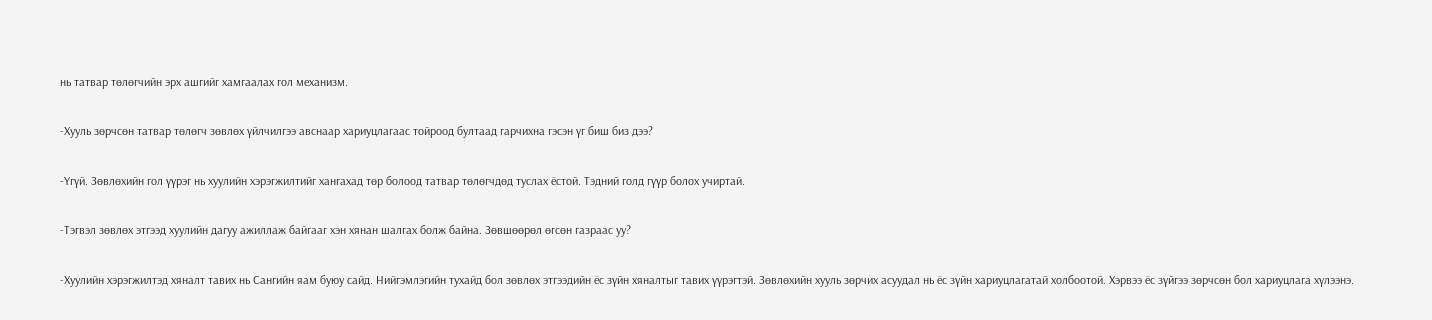нь татвар төлөгчийн эрх ашгийг хамгаалах гол механизм.

-Хууль зөрчсөн татвар төлөгч зөвлөх үйлчилгээ авснаар хариуцлагаас тойроод бултаад гарчихна гэсэн үг биш биз дээ?

-Үгүй. Зөвлөхийн гол үүрэг нь хуулийн хэрэгжилтийг хангахад төр болоод татвар төлөгчдөд туслах ёстой. Тэдний голд гүүр болох учиртай.

-Тэгвэл зөвлөх этгээд хуулийн дагуу ажиллаж байгааг хэн хянан шалгах болж байна. Зөвшөөрөл өгсөн газраас уу?

-Хуулийн хэрэгжилтэд хяналт тавих нь Сангийн яам буюу сайд. Нийгэмлэгийн тухайд бол зөвлөх этгээдийн ёс зүйн хяналтыг тавих үүрэгтэй. Зөвлөхийн хууль зөрчих асуудал нь ёс зүйн хариуцлагатай холбоотой. Хэрвээ ёс зүйгээ зөрчсөн бол хариуцлага хүлээнэ.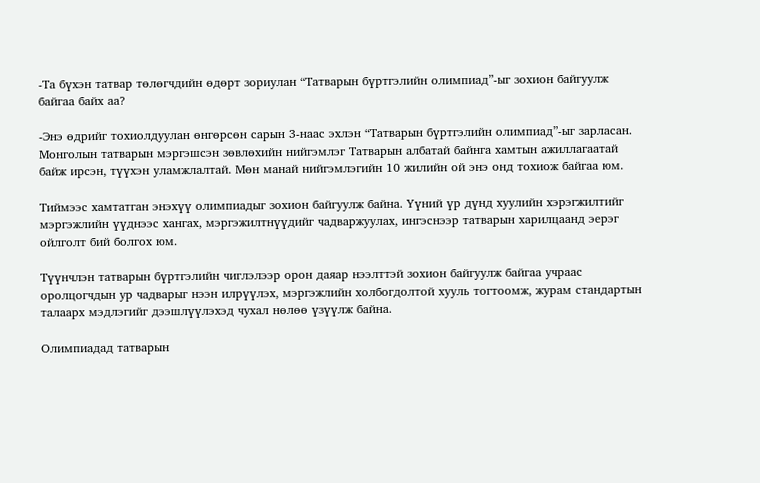-Та бүхэн татвар төлөгчдийн өдөрт зориулан “Татварын бүртгэлийн олимпиад”-ыг зохион байгуулж байгаа байх аа?

-Энэ өдрийг тохиолдуулан өнгөрсөн сарын 3-наас эхлэн “Татварын бүртгэлийн олимпиад”-ыг зарласан. Монголын татварын мэргэшсэн зөвлөхийн нийгэмлэг Татварын албатай байнга хамтын ажиллагаатай байж ирсэн, түүхэн уламжлалтай. Мөн манай нийгэмлэгийн 10 жилийн ой энэ онд тохиож байгаа юм.

Тиймээс хамтатган энэхүү олимпиадыг зохион байгуулж байна. Үүний үр дүнд хуулийн хэрэгжилтийг мэргэжлийн үүднээс хангах, мэргэжилтнүүдийг чадваржуулах, ингэснээр татварын харилцаанд эерэг ойлголт бий болгох юм.

Түүнчлэн татварын бүртгэлийн чиглэлээр орон даяар нээлттэй зохион байгуулж байгаа учраас оролцогчдын ур чадварыг нээн илрүүлэх, мэргэжлийн холбогдолтой хууль тогтоомж, журам стандартын талаарх мэдлэгийг дээшлүүлэхэд чухал нөлөө үзүүлж байна.

Олимпиадад татварын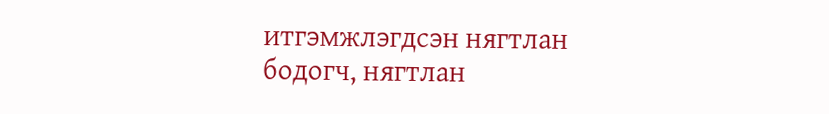итгэмжлэгдсэн нягтлан бодогч, нягтлан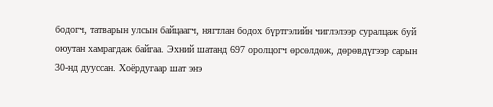бодогч, татварын улсын байцаагч, нягтлан бодох бүртгэлийн чиглэлээр суралцаж буй оюутан хамрагдаж байгаа. Эхний шатанд 697 оролцогч өрсөлдөж, дөрөвдүгээр сарын 30-нд дууссан. Хоёрдугаар шат энэ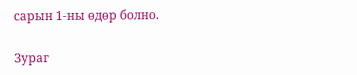сарын 1-ны өдөр болно.

Зураг